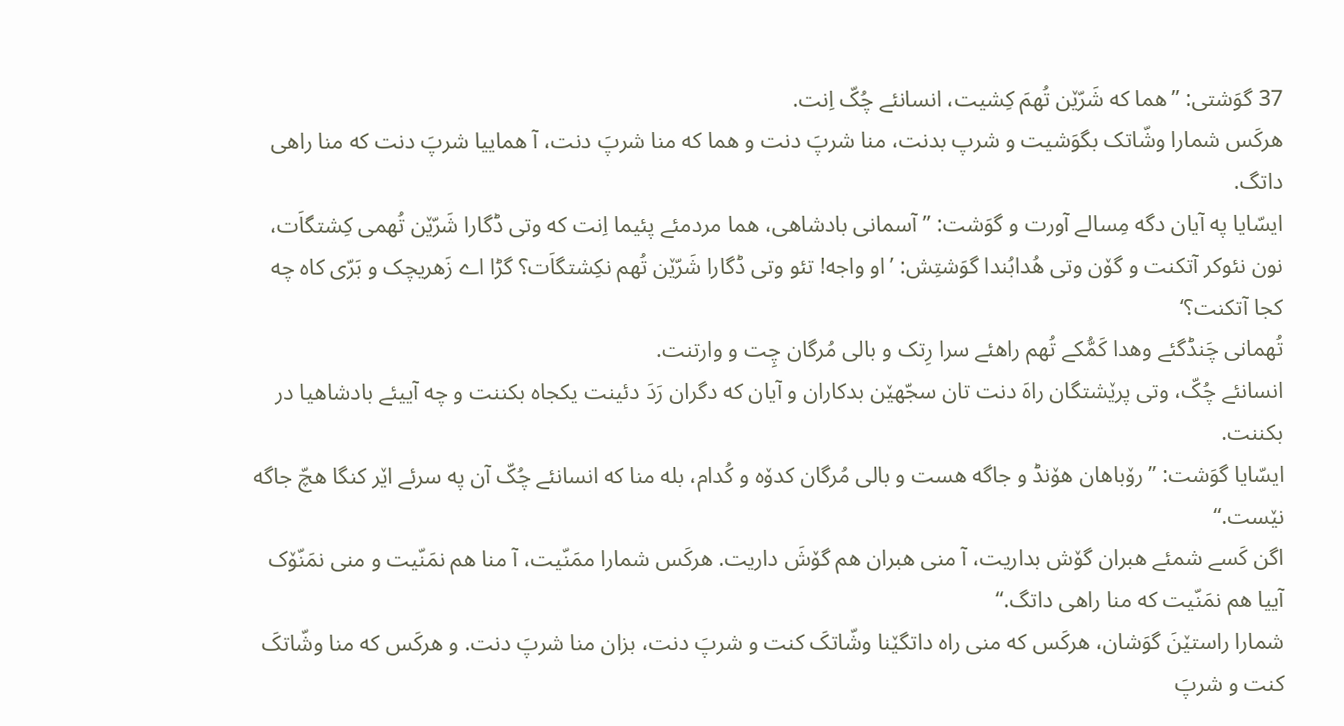37 گوَشتی: ”هما که شَرّێن تُهمَ کِشیت، انسانئے چُکّ اِنت.
هرکَس شمارا وشّاتک بگوَشیت و شرپ بدنت، منا شرپَ دنت و هما که منا شرپَ دنت، آ هماییا شرپَ دنت که منا راهی داتگ.
ایسّایا په آیان دگه مِسالے آورت و گوَشت: ”آسمانی بادشاهی، هما مردمئے پئیما اِنت که وتی ڈگارا شَرّێن تُهمی کِشتگاَت،
نون نئوکر آتکنت و گۆن وتی هُدابُندا گوَشتِش: ’او واجه! تئو وتی ڈگارا شَرّێن تُهم نکِشتگاَت؟ گڑا اے زَهریچک و بَرّی کاه چه کجا آتکنت؟‘
تُهمانی چَنڈگئے وهدا کَمُّکے تُهم راهئے سرا رِتک و بالی مُرگان چِت و وارتنت.
انسانئے چُکّ، وتی پرێشتگان راهَ دنت تان سجّهێن بدکاران و آیان که دگران رَدَ دئینت یکجاه بکننت و چه آییئے بادشاهیا در بکننت.
ایسّایا گوَشت: ”رۆباهان هۆنڈ و جاگه هست و بالی مُرگان کدۆه و کُدام، بله منا که انسانئے چُکّ آن په سرئے اێر کنگا هچّ جاگه نێست.“
اگن کَسے شمئے هبران گۆش بداریت، آ منی هبران هم گۆشَ داریت. هرکَس شمارا ممَنّیت، آ منا هم نمَنّیت و منی نمَنّۆک آییا هم نمَنّیت که منا راهی داتگ.“
شمارا راستێنَ گوَشان، هرکَس که منی راه داتگێنا وشّاتکَ کنت و شرپَ دنت، بزان منا شرپَ دنت. و هرکَس که منا وشّاتکَ کنت و شرپَ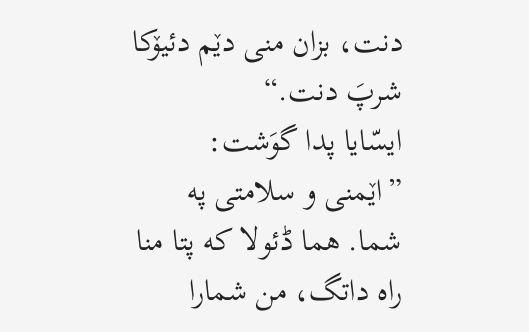دنت، بزان منی دێم دئیۆکا شرپَ دنت.“
ایسّایا پدا گوَشت: ”اێمنی و سلامتی په شما. هما ڈئولا که پتا منا راه داتگ، من شمارا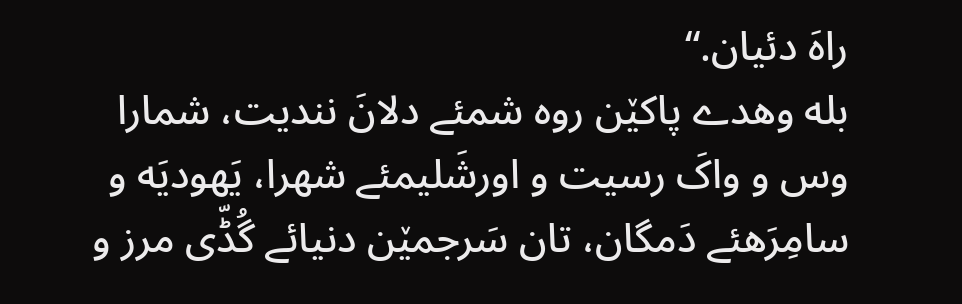راهَ دئیان.“
بله وهدے پاکێن روه شمئے دلانَ نندیت، شمارا وس و واکَ رسیت و اورشَلیمئے شهرا، یَهودیَه و سامِرَهئے دَمگان، تان سَرجمێن دنیائے گُڈّی مرز و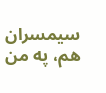سیمسران هم، په من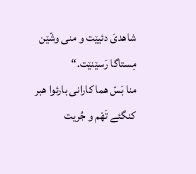شاهدیَ دئیێت و منی وشّێن مِستاگا رَسێنێت.“
منا بَسّ هما کارانی بارئوا هبر کنگئے تَهْم و جُریت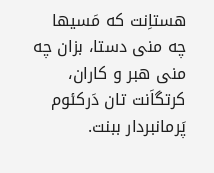هستاِنت که مَسیها چه منی دستا، بزان چه منی هبر و کاران، کرتگاَنت تان دَرکئوم پَرمانبردار ببنت.